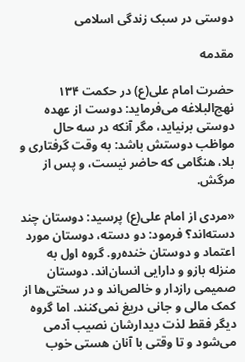دوستی در سبک زندگی اسلامی

مقدمه

حضرت امام علی(ع) در حکمت ۱۳۴ نهج‌البلاغه می‌‌فرماید: دوست از عهده دوستی برنیاید، مگر آنکه در سه حال مواظب دوستش باشد: به وقت گرفتاری و بلا، هنگامی که حاضر نیست، و پس از مرگش.

«مردی از امام علی(ع) پرسید: دوستان چند دسته‌اند؟ فرمود: دو دسته، دوستان مورد اعتماد و دوستان خنده‌رو. گروه اول به منزله بازو و دارایی انسان‌اند. دوستان صمیمی رازدار و خالص‌اند و در سختی‌ها از کمک مالی و جانی دریغ نمی‌کنند. اما گروه دیگر فقط لذت دیدارشان نصیب آدمی می‌‌شود و تا وقتی با آنان هستی خوب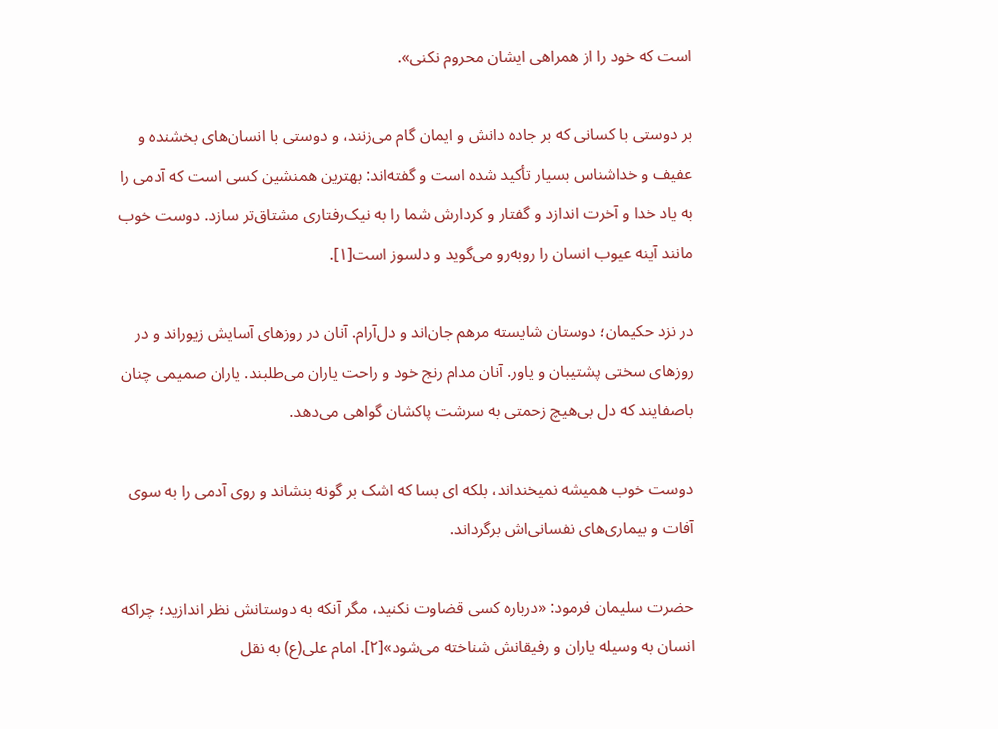است که خود را از همراهی ایشان محروم نکنی».

بر دوستی با کسانی که بر جاده دانش و ایمان گام می‌‌زنند، و دوستی با انسان‌های بخشنده و عفیف و خداشناس بسیار تأکید شده است و گفته‌اند: بهترین همنشین کسی است که آدمی را به یاد خدا و آخرت اندازد و گفتار و کردارش شما را به نیک‌رفتاری مشتاق‌تر سازد. دوست خوب مانند آینه عیوب انسان را روبه‌رو می‌گوید و دلسوز است[۱].

در نزد حکیمان؛ دوستان شایسته مرهم جان‌اند و دل‌آرام. آنان در روزهای آسایش زیوراند و در روزهای سختی پشتیبان و یاور. آنان مدام رنج خود و راحت یاران می‌‌طلبند. یاران صمیمی چنان باصفایند که دل بی‌هیچ زحمتی به سرشت پاکشان گواهی می‌دهد.

دوست خوب همیشه نمیخنداند، بلکه ‌ای بسا که اشک بر گونه بنشاند و روی آدمی را به سوی آفات و بیماری‌های نفسانی‌اش برگرداند.

حضرت سلیمان فرمود: «درباره کسی قضاوت نکنید، مگر آنکه به دوستانش نظر اندازید؛ چراکه انسان به وسیله یاران و رفیقانش شناخته می‌‌شود»[۲]. امام علی(ع) به نقل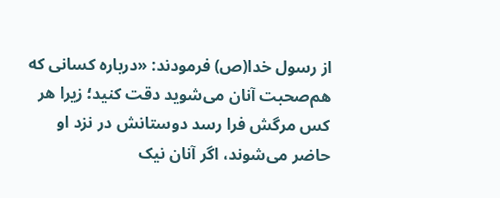از رسول خدا(ص) فرمودند: «درباره کسانی که هم‌صحبت آنان می‌شوید دقت کنید؛ زیرا هر کس مرگش فرا رسد دوستانش در نزد او حاضر می‌شوند، اگر آنان نیک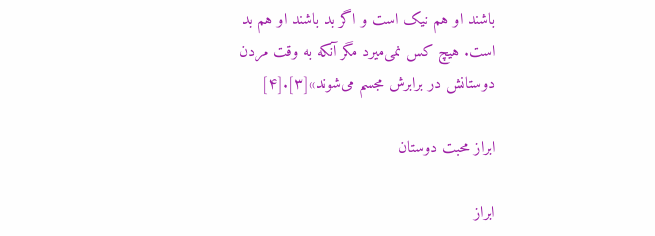باشند او هم نیک است و اگر بد باشند او هم بد است. هیچ کس نمی‌میرد مگر آنکه به وقت مردن دوستانش در برابرش مجسم می‌شوند»[۳].[۴]

ابراز محبت دوستان

ابراز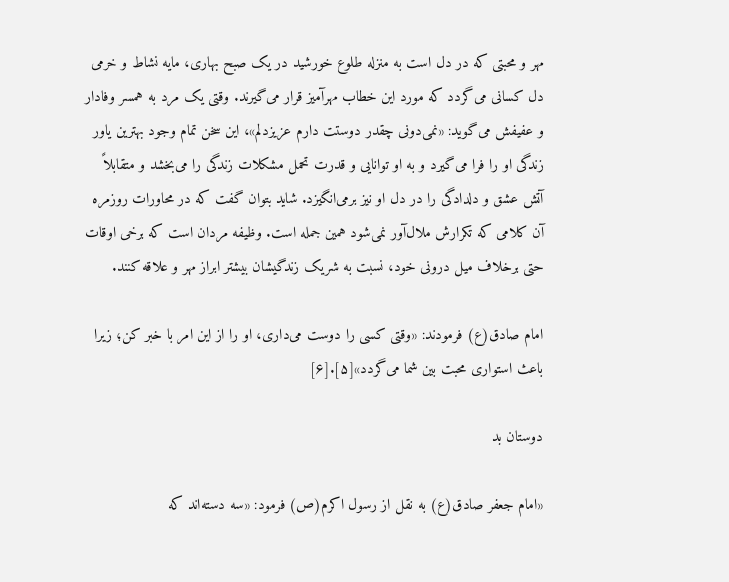مهر و محبتی که در دل است به منزله طلوع خورشید در یک صبح بهاری، مایه نشاط و خرمی دل کسانی می‌گردد که مورد این خطاب مهرآمیز قرار می‌‌گیرند. وقتی یک مرد به همسر وفادار و عفیفش می‌گوید: «نمی‌دونی چقدر دوستت دارم عزیزدلم»، این سخن تمام وجود بهترین یاور زندگی او را فرا می‌‌گیرد و به او توانایی و قدرت تحمل مشکلات زندگی را می‌‌بخشد و متقابلاً آتش عشق و دلدادگی را در دل او نیز برمی‌‌انگیزد. شاید بتوان گفت که در محاورات روزمره آن کلامی که تکرارش ملال‌آور نمی‌شود همین جمله است. وظیفه مردان است که برخی اوقات حتی برخلاف میل درونی خود، نسبت به شریک زندگیشان بیشتر ابراز مهر و علاقه کنند.

امام صادق(ع) فرمودند: «وقتی کسی را دوست می‌داری، او را از این امر با خبر کن؛ زیرا باعث استواری محبت بین شما می‌‌گردد»[۵].[۶]

دوستان بد

«امام جعفر صادق(ع) به نقل از رسول اکرم(ص) فرمود: «سه دسته‌اند که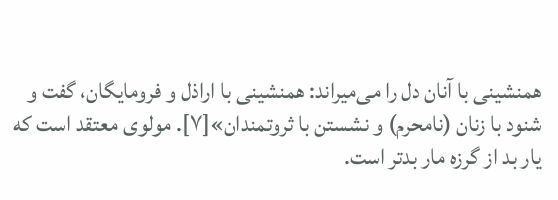همنشینی با آنان دل را می‌‌میراند: همنشینی با اراذل و فرومایگان، گفت و شنود با زنان (نامحرم) و نشستن با ثروتمندان»[۷]. مولوی معتقد است که یار بد از گرزه مار بدتر است.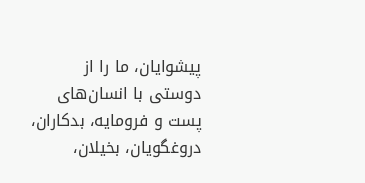پیشوایان، ما را از دوستی با انسان‌های پست و فرومایه، بدکاران، دروغگویان، بخیلان،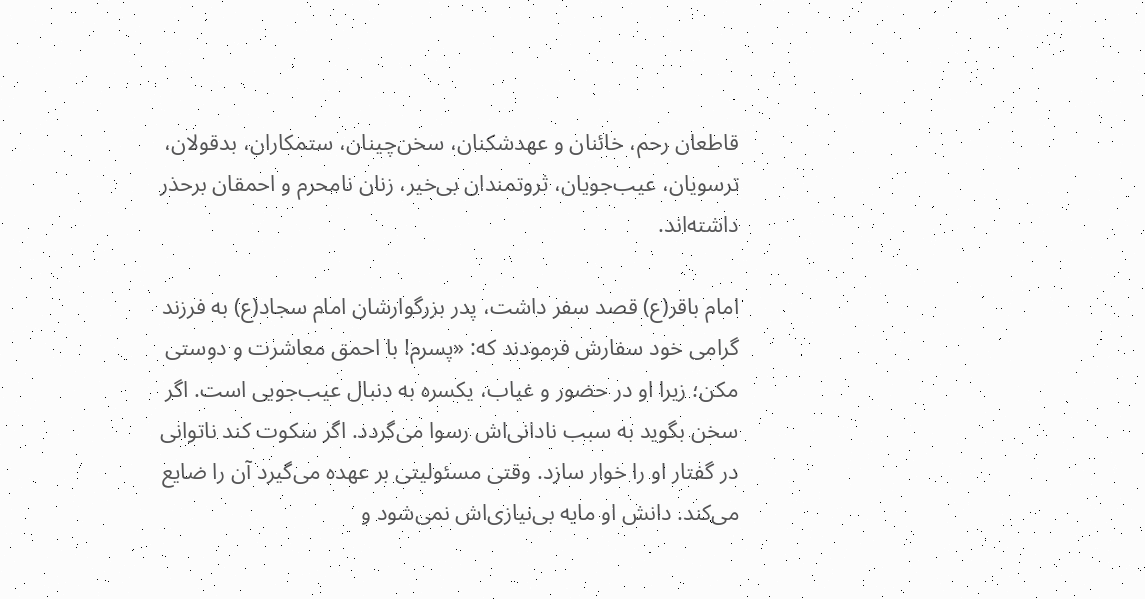قاطعان رحم، خائنان و عهدشکنان، سخن‌چینان، ستمکاران، بدقولان، ترسویان، عیب‌جویان، ثروتمندان بی‌خیر، زنان نامحرم و احمقان برحذر داشته‌اند.

امام باقر(ع) قصد سفر داشت، پدر بزرگوارشان امام سجاد(ع) به فرزند گرامی خود سفارش فرمودند که: «پسرم! با احمق معاشرت و دوستی مکن؛ زیرا او در حضور و غیاب، یکسره به دنبال عیب‌جویی است. اگر سخن بگوید به سبب نادانی‌اش رسوا می‌گردد. اگر سکوت کند ناتوانی در گفتار او را خوار سازد. وقتی مسئولیتی بر عهده می‌‌گیرد آن را ضایع می‌‌کند. دانش او مایه بی‌نیازی‌اش نمی‌شود و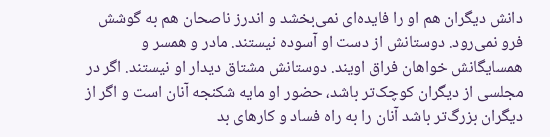دانش دیگران هم او را فایده‌ای نمی‌بخشد و اندرز ناصحان هم به گوشش فرو نمی‌رود. دوستانش از دست او آسوده نیستند. مادر و همسر و همسایگانش خواهان فراق اویند. دوستانش مشتاق دیدار او نیستند. اگر در مجلسی از دیگران کوچک‌تر باشد، حضور او مایه شکنجه آنان است و اگر از دیگران بزرگ‌تر باشد آنان را به راه فساد و کارهای بد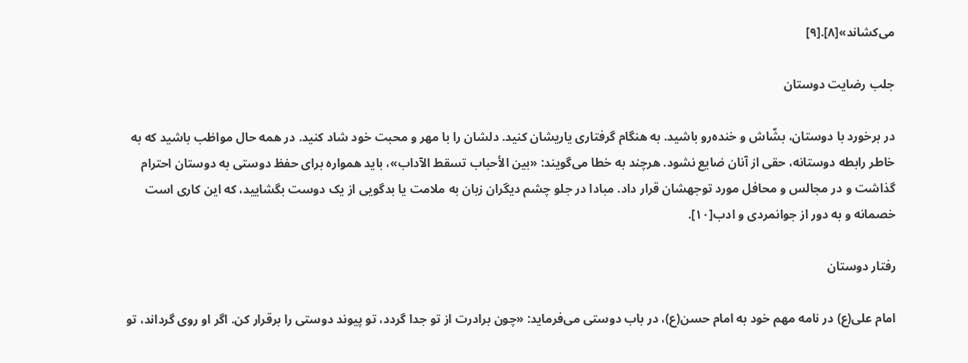می‌کشاند»[۸].[۹]

جلب رضایت دوستان

در برخورد با دوستان، بشّاش و خنده‌رو باشید. به هنگام گرفتاری یاریشان کنید. دلشان را با مهر و محبت خود شاد کنید. در همه حال مواظب باشید که به خاطر رابطه دوستانه، حقی از آنان ضایع نشود. هرچند به خطا می‌‌گویند: «بین الأحباب تسقط الآداب»، باید همواره برای حفظ دوستی به دوستان احترام گذاشت و در مجالس و محافل مورد توجهشان قرار داد. مبادا در جلو چشم دیگران زبان به ملامت یا بدگویی از یک دوست بگشایید، که این کاری است خصمانه و به دور از جوانمردی و ادب[۱۰].

رفتار دوستان

امام علی(ع) در نامه مهم خود به امام حسن(ع)، در باب دوستی می‌‌فرماید: «چون برادرت از تو جدا گردد، تو پیوند دوستی را برقرار کن. اگر او روی گرداند، تو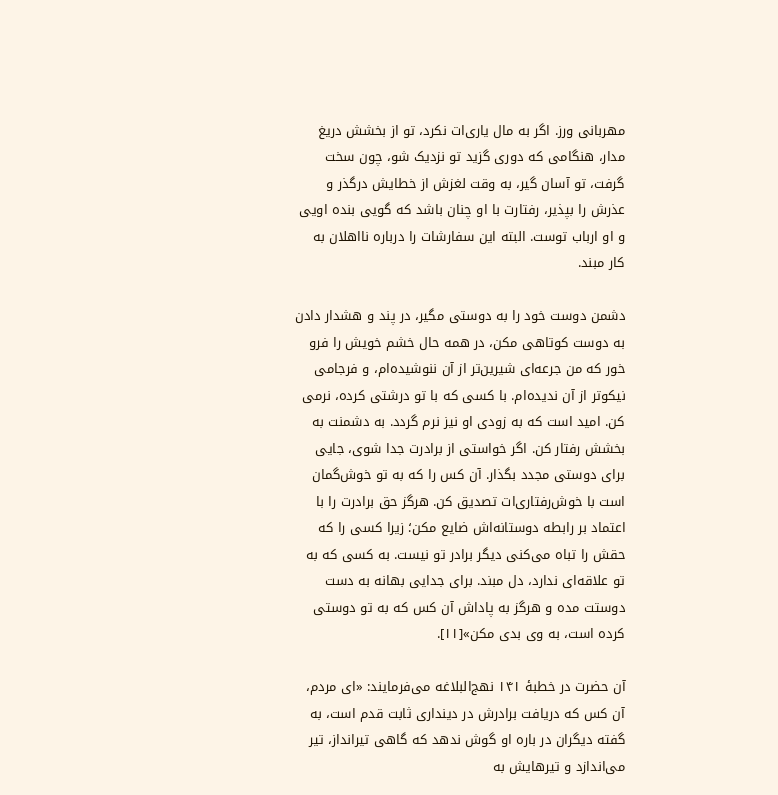مهربانی ورز. اگر به مال یاری‌ات نکرد، تو از بخشش دریغ مدار، هنگامی که دوری گزید تو نزدیک شو، چون سخت گرفت، تو آسان گیر، به وقت لغزش از خطایش درگذر و عذرش را بپذیر، رفتارت با او چنان باشد که گویی بنده اویی و او ارباب توست. البته این سفارشات را درباره نااهلان به کار مبند.

دشمن دوست خود را به دوستی مگیر، در پند و هشدار دادن به دوست کوتاهی مکن، در همه حال خشم خویش را فرو خور که من جرعه‌ای شیرین‌تر از آن ننوشیده‌ام، و فرجامی نیکوتر از آن ندیده‌ام. با کسی که با تو درشتی کرده، نرمی کن. امید است که به زودی او نیز نرم گردد. به دشمنت به بخشش رفتار کن. اگر خواستی از برادرت جدا شوی، جایی برای دوستی مجدد بگذار. آن کس را که به تو خوش‌گمان است با خوش‌رفتاری‌ات تصدیق کن. هرگز حق برادرت را با اعتماد بر رابطه دوستانه‌اش ضایع مکن؛ زیرا کسی را که حقش را تباه می‌کنی دیگر برادر تو نیست. به کسی که به تو علاقه‌ای ندارد، دل مبند. برای جدایی بهانه به دست دوستت مده و هرگز به پاداش آن کس که به تو دوستی کرده است، به وی بدی مکن»[۱۱].

آن حضرت در خطبۀ ۱۴۱ نهج‌البلاغه می‌‌فرمایند: «ای مردم، آن کس که دریافت برادرش در دینداری ثابت قدم است، به گفته دیگران در باره او گوش ندهد که گاهی تیرانداز، تیر می‌اندازد و تیرهایش به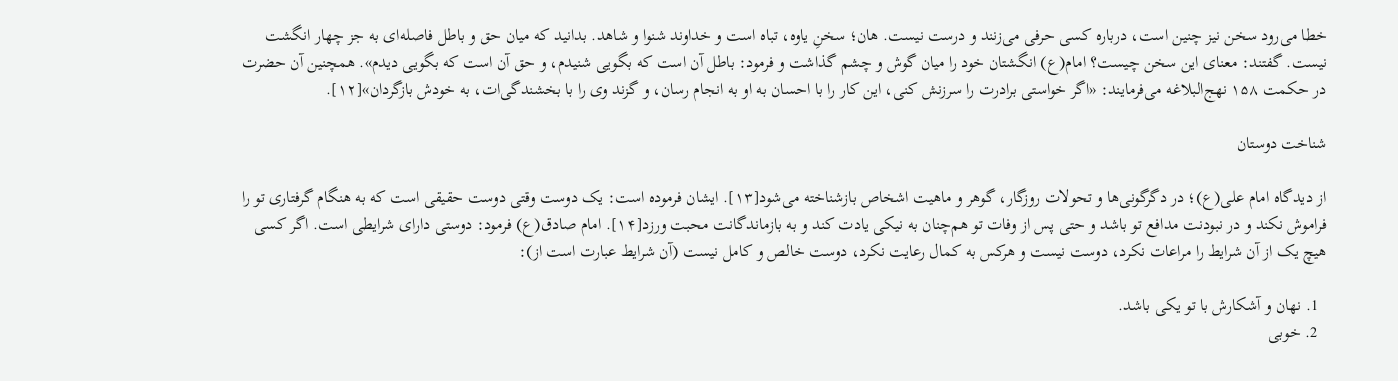خطا می‌رود سخن نیز چنین است، درباره کسی حرفی می‌زنند و درست نیست. هان؛ سخنِ یاوه، تباه است و خداوند شنوا و شاهد. بدانید که میان حق و باطل فاصله‌ای به جز چهار انگشت نیست. گفتند: معنای این سخن چیست؟ امام(ع) انگشتان خود را میان گوش و چشم گذاشت و فرمود: باطل آن است که بگویی شنیدم، و حق آن است که بگویی دیدم». همچنین آن حضرت در حکمت ۱۵۸ نهج‌البلاغه می‌‌فرمایند: «اگر خواستی برادرت را سرزنش کنی، این کار را با احسان به او به انجام رسان، و گزند وی را با بخشندگی‌ات، به خودش بازگردان»[۱۲].

شناخت دوستان

از دیدگاه امام علی(ع)؛ در دگرگونی‌ها و تحولات روزگار، گوهر و ماهیت اشخاص بازشناخته می‌شود[۱۳]. ایشان فرموده است: یک دوست وقتی دوست حقیقی است که به هنگام گرفتاری تو را فراموش نکند و در نبودنت مدافع تو باشد و حتی پس از وفات تو هم‌چنان به نیکی یادت کند و به بازماندگانت محبت ورزد[۱۴]. امام صادق(ع) فرمود: دوستی دارای شرایطی است. اگر کسی هیچ یک از آن شرایط را مراعات نکرد، دوست نیست و هرکس به کمال رعایت نکرد، دوست خالص و کامل نیست (آن شرایط عبارت است از):

  1. نهان و آشکارش با تو یکی باشد.
  2. خوبی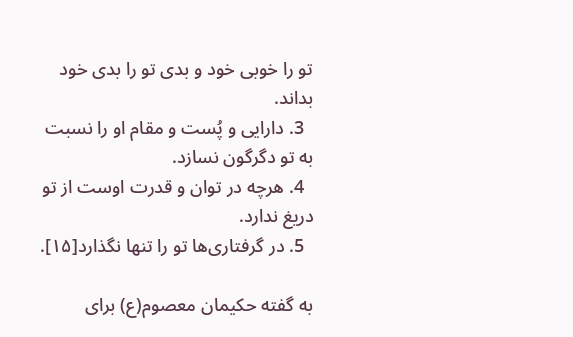تو را خوبی خود و بدی تو را بدی خود بداند.
  3. دارایی و پُست و مقام او را نسبت به تو دگرگون نسازد.
  4. هرچه در توان و قدرت اوست از تو دریغ ندارد.
  5. در گرفتاری‌ها تو را تنها نگذارد[۱۵].

به گفته حکیمان معصوم(ع) برای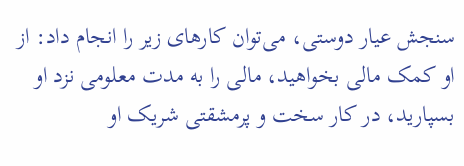سنجش عیار دوستی، می‌‌توان کارهای زیر را انجام داد: از او کمک مالی بخواهید، مالی را به مدت معلومی نزد او بسپارید، در کار سخت و پرمشقتی شریک او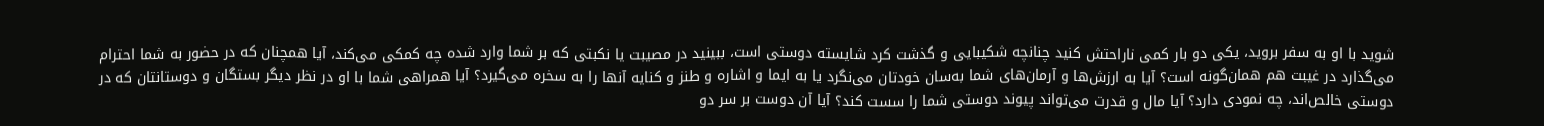شوید با او به سفر بروید، یکی دو بار کمی ناراحتش کنید چنانچه شکیبایی و گذشت کرد شایسته دوستی است، ببینید در مصیبت یا نکبتی که بر شما وارد شده چه کمکی می‌‌کند، آیا همچنان که در حضور به شما احترام می‌گذارد در غیبت هم همان‌گونه است؟ آیا به ارزش‌ها و آرمان‌های شما به‌سان خودتان می‌نگرد یا به ایما و اشاره و طنز و کنایه آنها را به سخره می‌گیرد؟ آیا همراهی شما با او در نظر دیگر بستگان و دوستانتان که در دوستی خالص‌اند، چه نمودی دارد؟ آیا مال و قدرت می‌‌تواند پیوند دوستی شما را سست کند؟ آیا آن دوست بر سر دو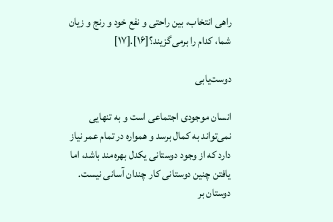راهی انتخاب، بین راحتی و نفع خود و رنج و زیان شما، کدام را برمی‌‌گزیند؟[۱۶].[۱۷]

دوست‌یابی

انسان موجودی اجتماعی است و به تنهایی نمی‌تواند به کمال برسد و همواره در تمام عمر نیاز دارد که از وجود دوستانی یکدل بهره‌مند باشد، اما یافتن چنین دوستانی کار چندان آسانی نیست. دوستان بر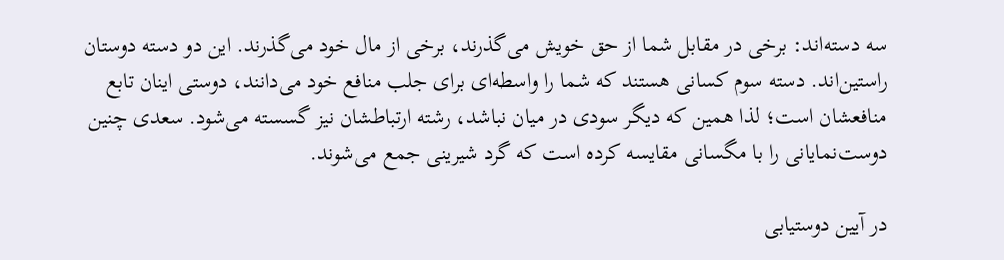سه دسته‌اند: برخی در مقابل شما از حق خویش می‌گذرند، برخی از مال خود می‌‌گذرند. این دو دسته دوستان راستین‌اند. دسته سوم کسانی هستند که شما را واسطه‌ای برای جلب منافع خود می‌دانند، دوستی اینان تابع منافعشان است؛ لذا همین که دیگر سودی در میان نباشد، رشته ارتباطشان نیز گسسته می‌شود. سعدی چنین دوست‌نمایانی را با مگسانی مقایسه کرده است که گرد شیرینی جمع می‌شوند.

در آیین دوستیابی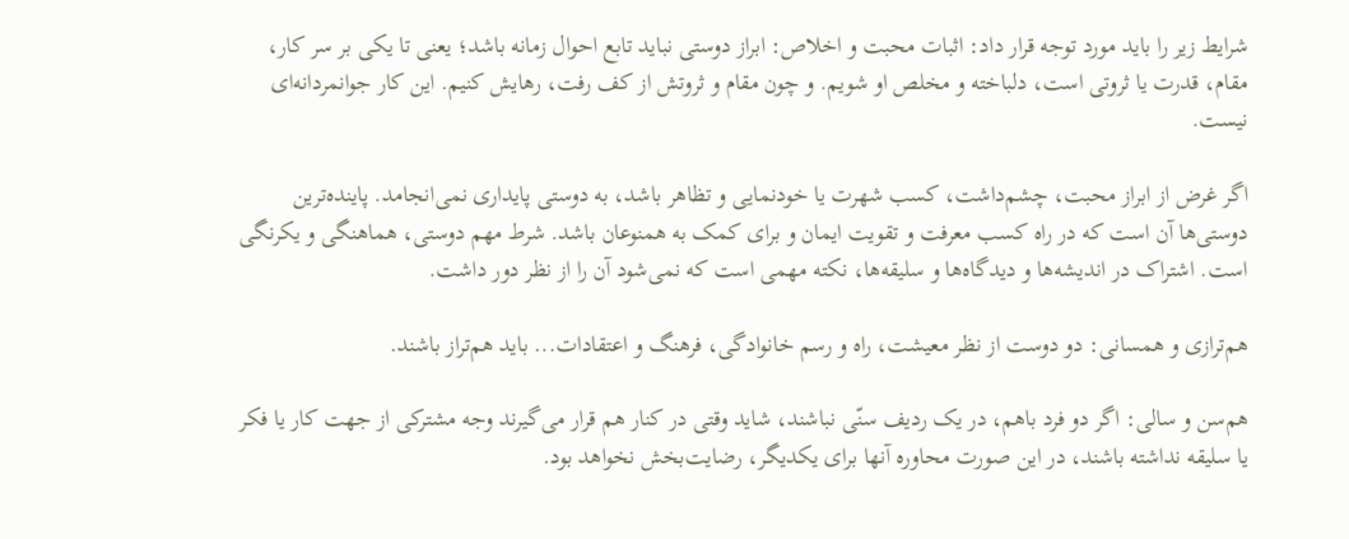شرایط زیر را باید مورد توجه قرار داد: اثبات محبت و اخلاص: ابراز دوستی نباید تابع احوال زمانه باشد؛ یعنی تا یکی بر سر کار، مقام، قدرت یا ثروتی است، دلباخته و مخلص او شویم. و چون مقام و ثروتش از کف رفت، رهایش کنیم. این کار جوانمردانه‌ای نیست.

اگر غرض از ابراز محبت، چشم‌داشت، کسب شهرت یا خودنمایی و تظاهر باشد، به دوستی پایداری نمی‌انجامد. پاینده‌ترین دوستی‌ها آن است که در راه کسب معرفت و تقویت ایمان و برای کمک به همنوعان باشد. شرط مهم دوستی، هماهنگی و یکرنگی است. اشتراک در اندیشه‌ها و دیدگاه‌ها و سلیقه‌ها، نکته مهمی است که نمی‌شود آن را از نظر دور داشت.

هم‌ترازی و همسانی: دو دوست از نظر معیشت، راه و رسم خانوادگی، فرهنگ و اعتقادات... باید هم‌تراز باشند.

هم‌سن و سالی: اگر دو فرد باهم، در یک ردیف سنّی نباشند، شاید وقتی در کنار هم قرار می‌گیرند وجه مشترکی از جهت کار یا فکر یا سلیقه نداشته باشند، در این صورت محاوره آنها برای یکدیگر، رضایت‌بخش نخواهد بود.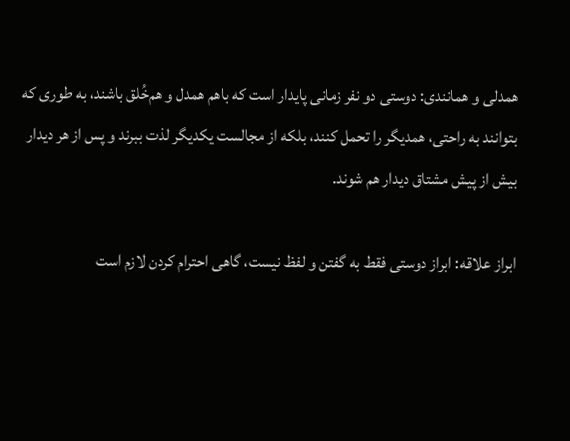همدلی و همانندی: دوستی دو نفر زمانی پایدار است که باهم همدل و هم‌خُلق باشند، به طوری که بتوانند به راحتی، همدیگر را تحمل کنند، بلکه از مجالست یکدیگر لذت ببرند و پس از هر دیدار بیش از پیش مشتاق دیدار هم شوند.

ابراز علاقه: ابراز دوستی فقط به گفتن و لفظ نیست، گاهی احترام کردن لازم است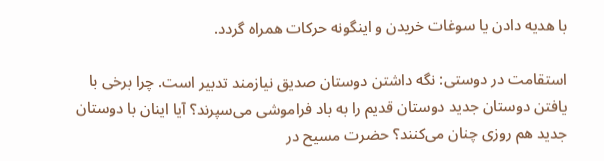با هدیه دادن یا سوغات خریدن و اینگونه حرکات همراه گردد.

استقامت در دوستی: نگه داشتن دوستان صدیق نیازمند تدبیر است. چرا برخی با یافتن دوستان جدید دوستان قدیم را به باد فراموشی می‌‌سپرند؟ آیا اینان با دوستان جدید هم روزی چنان می‌کنند؟ حضرت مسیح در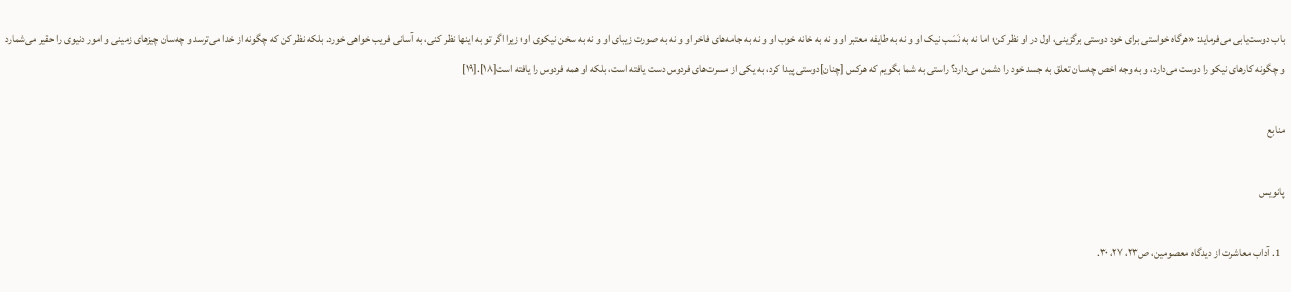باب دوست‌یابی می‌فرماید: «هرگاه خواستی برای خود دوستی برگزینی، اول در او نظر کن؛ اما نه به نَسَب نیک او و نه به طایفه معتبر او و نه به خانه خوب او و نه به جامه‌های فاخر او و نه به صورت زیبای او و نه به سخن نیکوی او؛ زیرا اگر تو به اینها نظر کنی، به آسانی فریب خواهی خورد. بلکه نظر کن که چگونه از خدا می‌ترسد و چه‌سان چیزهای زمینی و امور دنیوی را حقیر می‌‌شمارد و چگونه کارهای نیکو را دوست می‌دارد، و به وجه اخص چه‌سان تعلق به جسد خود را دشمن می‌دارد؟ راستی به شما بگویم که هرکس [چنان]دوستی پیدا کرد، به یکی از مسرت‌های فردوس دست یافته است، بلکه او همه فردوس را یافته است[۱۸].[۱۹]

منابع

پانویس

  1. آداب معاشرت از دیدگاه معصومین، ص۲۳، ۲۷، ۳۰.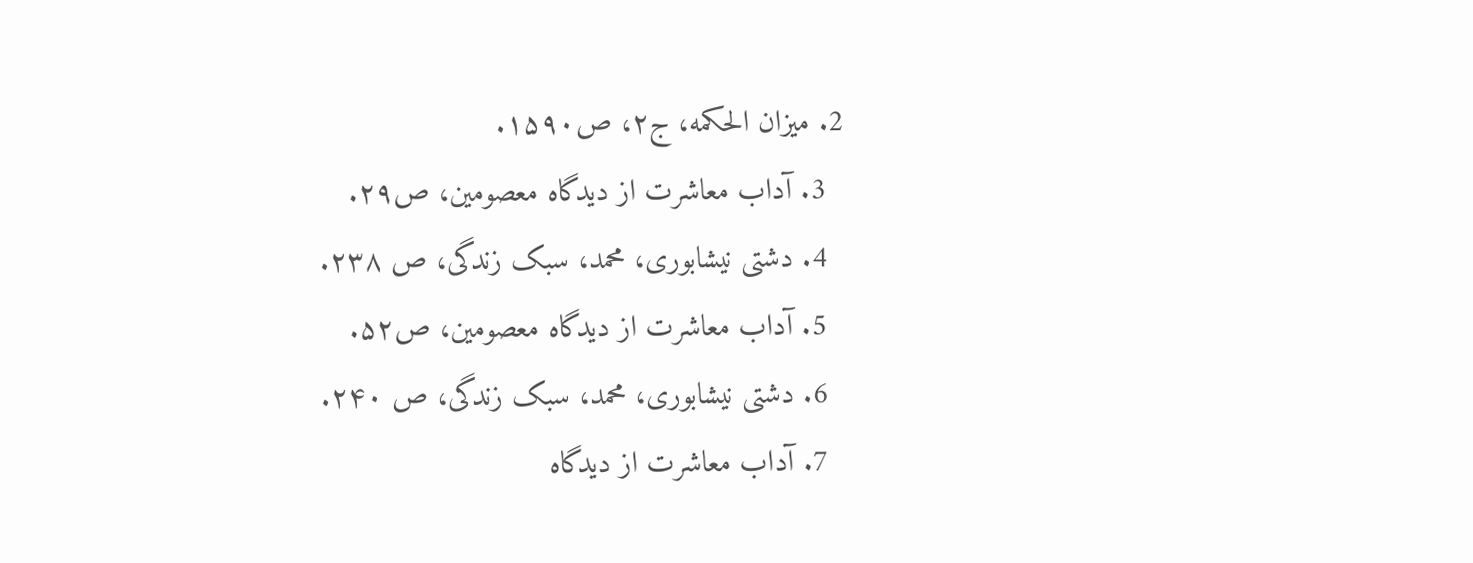2. میزان الحکمه، ج۲، ص۱۵۹۰.
  3. آداب معاشرت از دیدگاه معصومین، ص۲۹.
  4. دشتی نیشابوری، محمد، سبک زندگی، ص ۲۳۸.
  5. آداب معاشرت از دیدگاه معصومین، ص۵۲.
  6. دشتی نیشابوری، محمد، سبک زندگی، ص ۲۴۰.
  7. آداب معاشرت از دیدگاه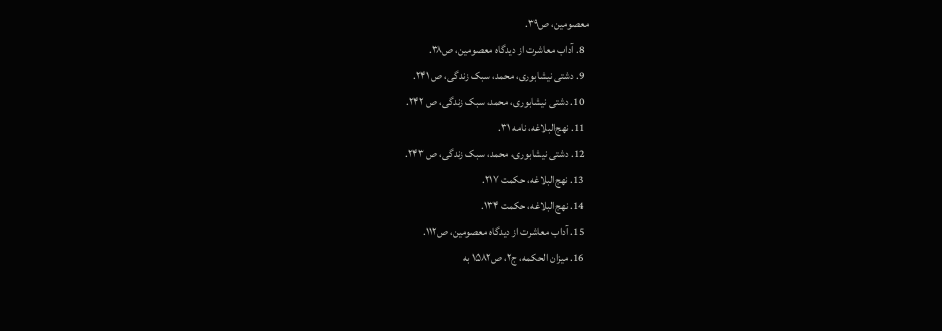معصومین، ص۳۹.
  8. آداب معاشرت از دیدگاه معصومین، ص۳۸.
  9. دشتی نیشابوری، محمد، سبک زندگی، ص ۲۴۱.
  10. دشتی نیشابوری، محمد، سبک زندگی، ص ۲۴۲.
  11. نهج‌البلاغه، نامه ۳۱.
  12. دشتی نیشابوری، محمد، سبک زندگی، ص ۲۴۳.
  13. نهج‌البلاغه، حکمت ۲۱۷.
  14. نهج‌البلاغه، حکمت ۱۳۴.
  15. آداب معاشرت از دیدگاه معصومین، ص۱۱۲.
  16. میزان الحکمه، ج۲، ص۱۵۸۲ به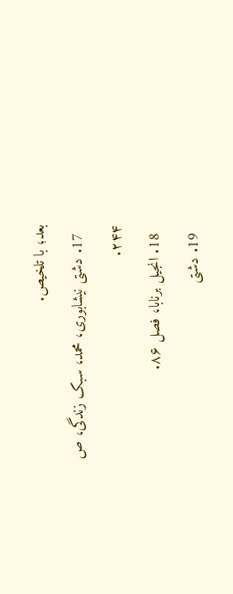بعد؛ با تلخیص.
  17. دشتی نیشابوری، محمد، سبک زندگی، ص ۲۴۴.
  18. انجیل برنابا، فصل ۸۶.
  19. دشتی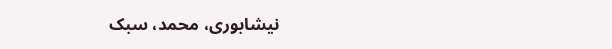نیشابوری، محمد، سبک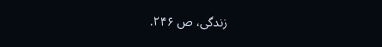زندگی، ص ۲۴۶.